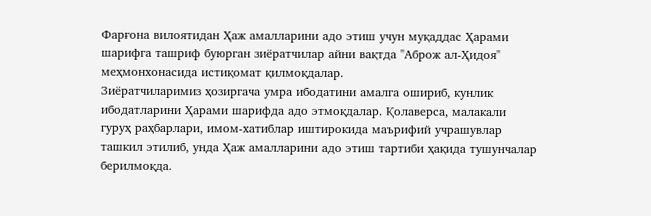Фарғона вилоятидан Ҳаж амалларини адо этиш учун муқаддас Ҳарами шарифга ташриф буюрган зиёратчилар айни вақтда "Аброж ал-Ҳидоя" меҳмонхонасида истиқомат қилмоқдалар.
Зиёратчиларимиз ҳозиргача умра ибодатини амалга ошириб, кунлик ибодатларини Ҳарами шарифда адо этмоқдалар. Қолаверса, малакали гуруҳ раҳбарлари, имом-хатиблар иштирокида маърифий учрашувлар ташкил этилиб, унда Ҳаж амалларини адо этиш тартиби ҳақида тушунчалар берилмоқда.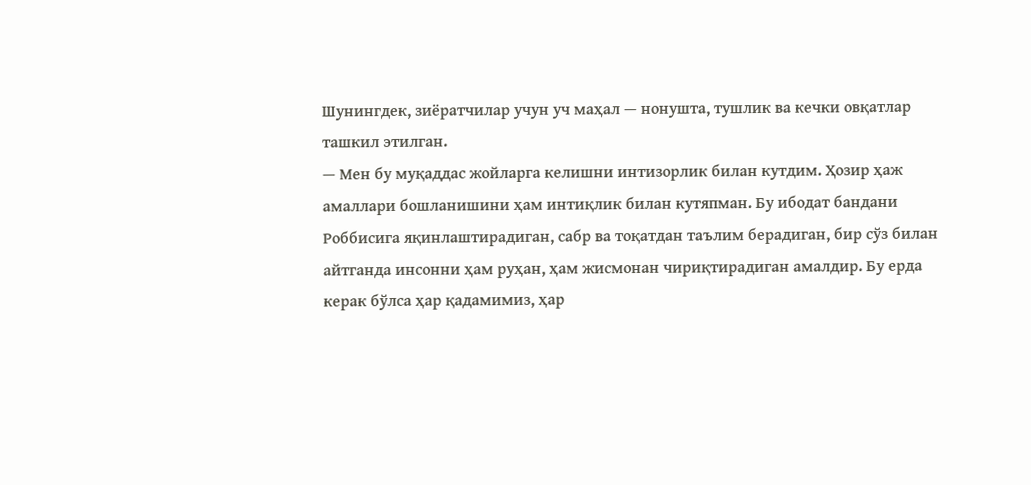Шунингдек, зиёратчилар учун уч маҳал — нонушта, тушлик ва кечки овқатлар ташкил этилган.
— Мен бу муқаддас жойларга келишни интизорлик билан кутдим. Ҳозир ҳаж амаллари бошланишини ҳам интиқлик билан кутяпман. Бу ибодат бандани Роббисига яқинлаштирадиган, сабр ва тоқатдан таълим берадиган, бир сўз билан айтганда инсонни ҳам руҳан, ҳам жисмонан чириқтирадиган амалдир. Бу ерда керак бўлса ҳар қадамимиз, ҳар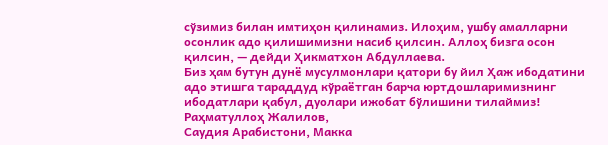сўзимиз билан имтиҳон қилинамиз. Илоҳим, ушбу амалларни осонлик адо қилишимизни насиб қилсин. Аллоҳ бизга осон қилсин, — дейди Ҳикматхон Абдуллаева.
Биз ҳам бутун дунё мусулмонлари қатори бу йил Ҳаж ибодатини адо этишга тараддуд кўраётган барча юртдошларимизнинг ибодатлари қабул, дуолари ижобат бўлишини тилаймиз!
Раҳматуллоҳ Жалилов,
Саудия Арабистони, Макка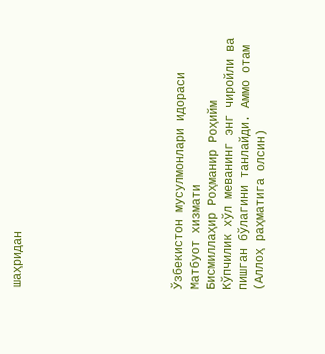шаҳридан









Ўзбекистон мусулмонлари идораси Матбуот хизмати
Бисмиллаҳир Роҳманир Роҳийм
Кўпчилик хўл меванинг энг чиройли ва пишган бўлагини танлайди. Аммо отам (Аллоҳ раҳматига олсин)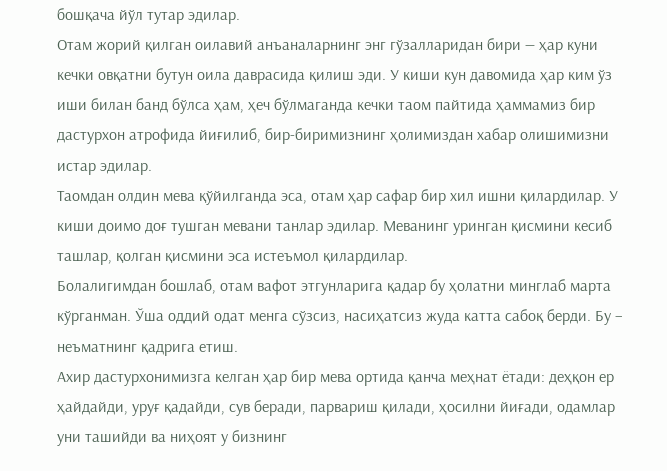бошқача йўл тутар эдилар.
Отам жорий қилган оилавий анъаналарнинг энг гўзалларидан бири — ҳар куни кечки овқатни бутун оила даврасида қилиш эди. У киши кун давомида ҳар ким ўз иши билан банд бўлса ҳам, ҳеч бўлмаганда кечки таом пайтида ҳаммамиз бир дастурхон атрофида йиғилиб, бир-биримизнинг ҳолимиздан хабар олишимизни истар эдилар.
Таомдан олдин мева қўйилганда эса, отам ҳар сафар бир хил ишни қилардилар. У киши доимо доғ тушган мевани танлар эдилар. Меванинг уринган қисмини кесиб ташлар, қолган қисмини эса истеъмол қилардилар.
Болалигимдан бошлаб, отам вафот этгунларига қадар бу ҳолатни минглаб марта кўрганман. Ўша оддий одат менга сўзсиз, насиҳатсиз жуда катта сабоқ берди. Бу – неъматнинг қадрига етиш.
Ахир дастурхонимизга келган ҳар бир мева ортида қанча меҳнат ётади: деҳқон ер ҳайдайди, уруғ қадайди, сув беради, парвариш қилади, ҳосилни йиғади, одамлар уни ташийди ва ниҳоят у бизнинг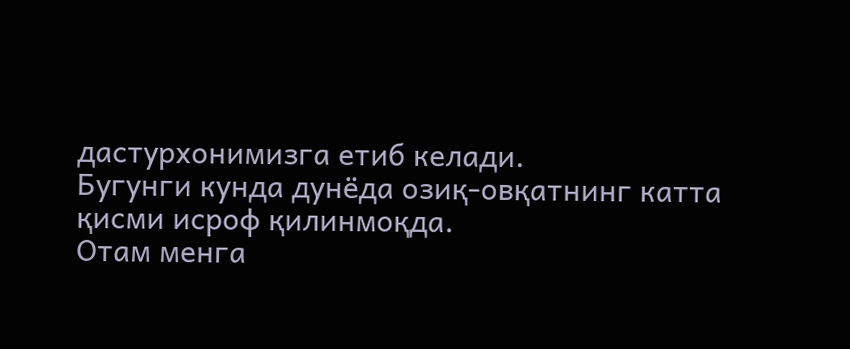дастурхонимизга етиб келади.
Бугунги кунда дунёда озиқ-овқатнинг катта қисми исроф қилинмоқда.
Отам менга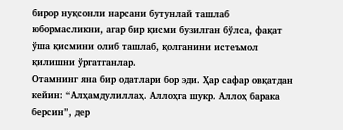бирор нуқсонли нарсани бутунлай ташлаб юбормасликни, агар бир қисми бузилган бўлса, фақат ўша қисмини олиб ташлаб, қолганини истеъмол қилишни ўргатганлар.
Отамнинг яна бир одатлари бор эди. Ҳар сафар овқатдан кейин: “Алҳамдулиллаҳ. Аллоҳга шукр. Аллоҳ барака берсин”, дер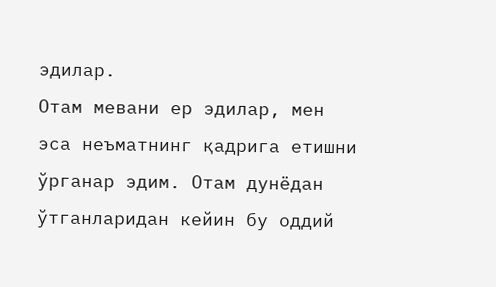эдилар.
Отам мевани ер эдилар, мен эса неъматнинг қадрига етишни ўрганар эдим. Отам дунёдан ўтганларидан кейин бу оддий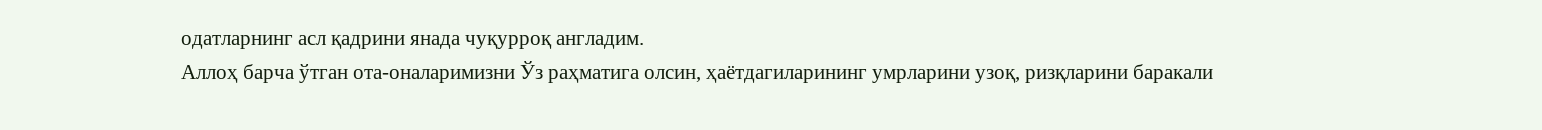одатларнинг асл қадрини янада чуқурроқ англадим.
Аллоҳ барча ўтган ота-оналаримизни Ўз раҳматига олсин, ҳаётдагиларининг умрларини узоқ, ризқларини баракали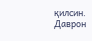қилсин.
Даврон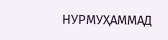НУРМУҲАММАД